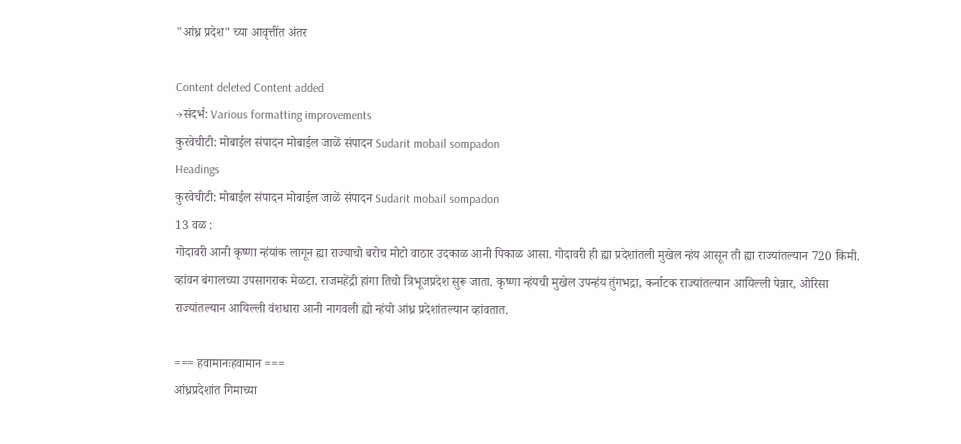"आंध्र प्रदेश" च्या आवृत्तींत अंतर

Content deleted Content added
→संदर्भ: Various formatting improvements
कुरवेचीटी: मोबाईल संपादन मोबाईल जाळें संपादन Sudarit mobail sompadon
Headings
कुरवेचीटी: मोबाईल संपादन मोबाईल जाळें संपादन Sudarit mobail sompadon
13 वळ :
गोदावरी आनी कृष्णा न्हंयांक लागून ह्या राज्याचो बरोच मोटो वाठार उदकाळ आनी पिकाळ आसा. गोदावरी ही ह्या प्रदेशांतली मुखेल न्हंय आसून ती ह्या राज्यांतल्यान 720 किमी. व्हांवन बंगालच्या उपसागराक मेळटा. राजमहेंद्री हांगा तिचो त्रिभूजप्रदेश सुरू जाता. कृष्णा न्हंयची मुखेल उपन्हंय तुंगभद्रा, कर्नाटक राज्यांतल्यान आयिल्ली पेन्नार, ओरिसा राज्यांतल्यान आयिल्ली वंशधारा आनी नागवली ह्यो न्हंयो आंध्र प्रदेशांतल्यान व्हांवतात.

=== हवामानःहवामान ===
आंध्रप्रदेशांत गिमाच्या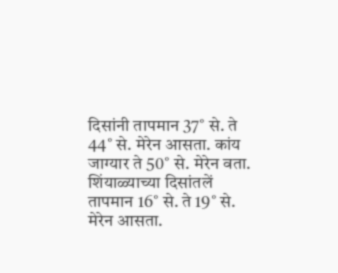दिसांनी तापमान 37˚ से. ते 44˚ से. मेरेन आसता. कांय जाग्यार ते 50˚ से. मेरेन वता. शिंयाळ्याच्या दिसांतलें तापमान 16˚ से. ते 19˚ से. मेरेन आसता.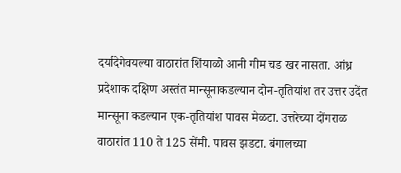दर्यादेगेवयल्या वाठारांत शिंयाळो आनी गीम चड खर नासता. आंध्र प्रदेशाक दक्षिण अस्तंत मान्सूनाकडल्यान दोन-तृतियांश तर उत्तर उदेंत मान्सूना कडल्यान एक-तृतियांश पावस मेळटा. उत्तरेच्या दोंगराळ वाठारांत 110 ते 125 सेंमी. पावस झडटा. बंगालच्या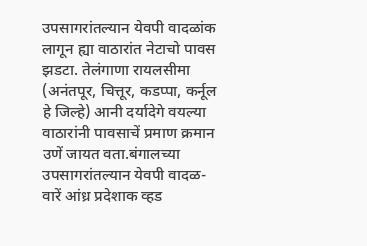उपसागरांतल्यान येवपी वादळांक लागून ह्या वाठारांत नेटाचो पावस झडटा. तेलंगाणा रायलसीमा (अनंतपूर, चित्तूर, कडप्पा, कर्नूल हे जिल्हे) आनी दर्यादेगे वयल्या वाठारांनी पावसाचें प्रमाण क्रमान उणें जायत वता.बंगालच्या उपसागरांतल्यान येवपी वादळ-वारें आंध्र प्रदेशाक व्हड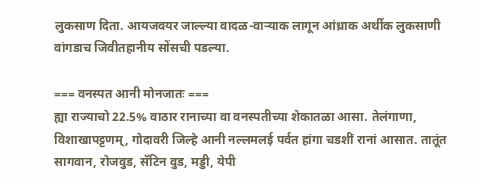लुकसाण दिता. आयजवयर जाल्ल्या वादळ-वाऱ्याक लागून आंध्राक अर्थीक लुकसाणी वांगडाच जिवीतहानीय सोंसची पडल्या.

=== वनस्पत आनी मोनजातः ===
ह्या राज्याचो 22.5% वाठार रानाच्या वा वनस्पतीच्या शेकातळा आसा. तेलंगाणा, विशाखापट्टणम्, गोदावरी जिल्हे आनी नल्लमलई पर्वत हांगा चडशीं रानां आसात. तातूंत सागवान, रोजवुड, सॅटिन वुड, मड्डी, येपी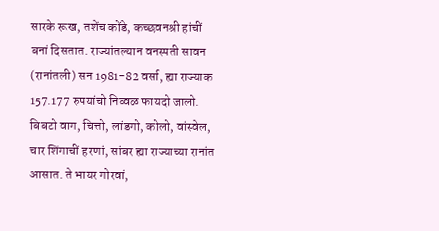सारके रूख, तशेंच कोंडे, कच्छवनश्री हांचीं बनां दिसतात. राज्यांतल्यान वनस्पती सावन (रानांतली) सन 1981-82 वर्सा, ह्या राज्याक 157.177 रुपयांचो निव्वळ फायदो जालो. बिबटो वाग, चित्तो, लांडगो, कोलो, वांस्वेल, चार शिंगाचीं हरणां, सांबर ह्या राज्याच्या रानांत आसात. ते भायर गोरवां,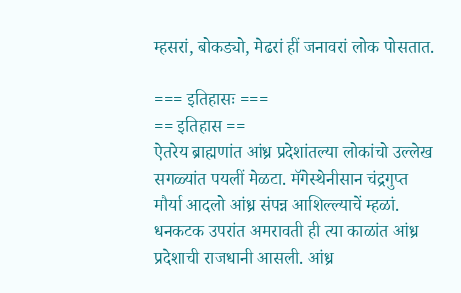म्हसरां, बोकड्यो, मेढरां हीं जनावरां लोक पोसतात.

=== इतिहासः ===
== इतिहास ==
ऐतरेय ब्राह्मणांत आंध्र प्रदेशांतल्या लोकांचो उल्लेख सगळ्यांत पयलीं मेळटा. मॅगेस्थेनीसान चंद्रगुप्त मौर्या आदलो आंध्र संपन्न आशिल्ल्याचें म्हळां. धनकटक उपरांत अमरावती ही त्या काळांत आंध्र प्रदेशाची राजधानी आसली. आंध्र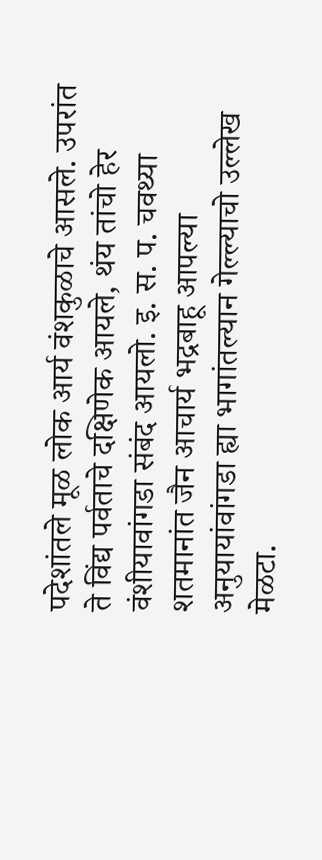पदेशांतले मूळ लोक आर्य वंशकुळाचे आसले. उपरांत ते विंद्य पर्वताचे दक्षिणेक आयले, थंय तांचो हेर वंशीयावांगडा संबंद आयलो. इ. स. प. चवथ्या शतमानांत जैन आचार्य भद्रबाहू आपल्या अनुयायांवांगडा ह्या भागांतल्यान गेल्ल्याचो उल्लेख मेळटा.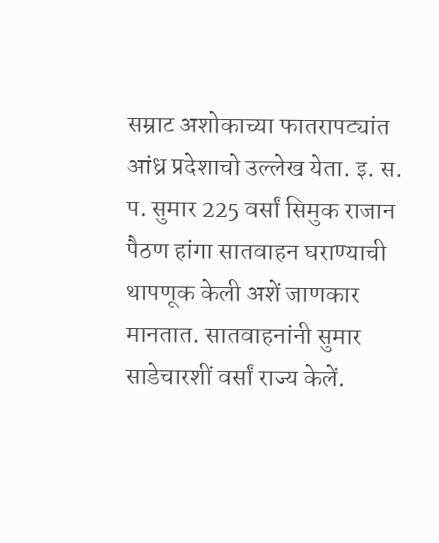सम्राट अशोकाच्या फातरापट्यांत आंध्र प्रदेशाचो उल्लेख येता. इ. स. प. सुमार 225 वर्सां सिमुक राजान पैठण हांगा सातवाहन घराण्याची थापणूक केली अशें जाणकार मानतात. सातवाहनांनी सुमार साडेचारशीं वर्सां राज्य केलें.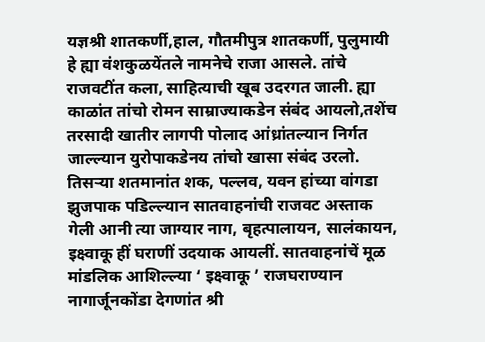यज्ञश्री शातकर्णी,हाल, गौतमीपुत्र शातकर्णी, पुलुमायी हे ह्या वंशकुळयेंतले नामनेचे राजा आसले. तांचे राजवटींत कला, साहित्याची खूब उदरगत जाली. ह्या काळांत तांचो रोमन साम्राज्याकडेन संबंद आयलो,तशेंच तरसादी खातीर लागपी पोलाद आंध्रांतल्यान निर्गत जाल्ल्यान युरोपाकडेनय तांचो खासा संबंद उरलो. तिसऱ्या शतमानांत शक, पल्लव, यवन हांच्या वांगडा झुजपाक पडिल्ल्यान सातवाहनांची राजवट अस्ताक गेली आनी त्या जाग्यार नाग, बृहत्पालायन, सालंकायन, इक्ष्वाकू हीं घराणीं उदयाक आयलीं. सातवाहनांचें मूळ मांडलिक आशिल्ल्या ‘ इक्ष्वाकू ’ राजघराण्यान नागार्जूनकोंडा देगणांत श्री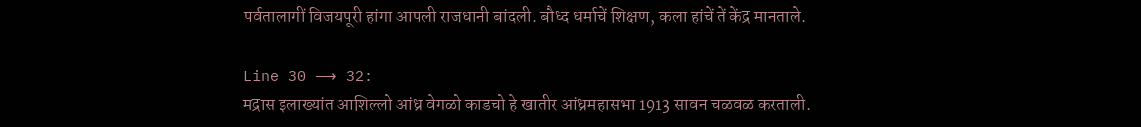पर्वतालागीं विजयपूरी हांगा आपली राजधानी बांदली. बौध्द धर्माचें शिक्षण, कला हांचें तें केंद्र मानताले.

Line 30 ⟶ 32:
मद्रास इलाख्यांत आशिल्लो आंध्र वेगळो काडचो हे खातीर आंध्रमहासभा 1913 सावन चळवळ करताली.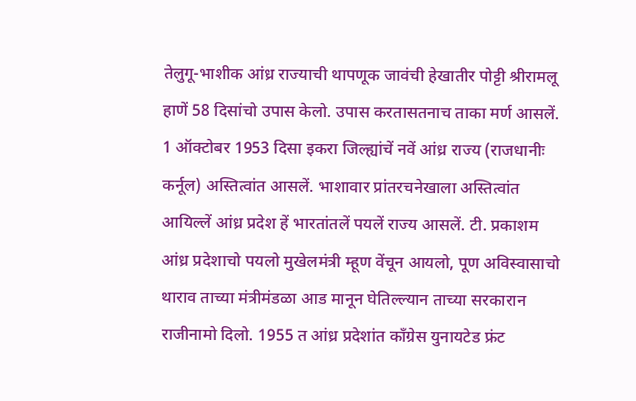तेलुगू-भाशीक आंध्र राज्याची थापणूक जावंची हेखातीर पोट्टी श्रीरामलू हाणें 58 दिसांचो उपास केलो. उपास करतासतनाच ताका मर्ण आसलें. 1 ऑक्टोबर 1953 दिसा इकरा जिल्ह्यांचें नवें आंध्र राज्य (राजधानीः कर्नूल) अस्तित्वांत आसलें. भाशावार प्रांतरचनेखाला अस्तित्वांत आयिल्लें आंध्र प्रदेश हें भारतांतलें पयलें राज्य आसलें. टी. प्रकाशम आंध्र प्रदेशाचो पयलो मुखेलमंत्री म्हूण वेंचून आयलो, पूण अविस्वासाचो थाराव ताच्या मंत्रीमंडळा आड मानून घेतिल्ल्यान ताच्या सरकारान राजीनामो दिलो. 1955 त आंध्र प्रदेशांत काँग्रेस युनायटेड फ्रंट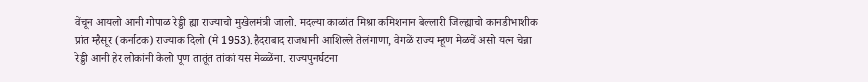वेंचून आयलो आनी गोपाळ रेड्डी ह्या राज्याचो मुखेलमंत्री जालो. मदल्या काळांत मिश्रा कमिशनान बेल्लारी जिल्ह्याचो कानडीभाशीक प्रांत म्हैसूर (कर्नाटक) राज्याक दिलो (मे 1953).हैदराबाद राजधानी आशिल्ले तेलंगाणा, वेगळें राज्य म्हूण मेळचें असो यत्न चेन्ना रेड्डी आनी हेर लोकांनी केलो पूण तातूंत तांकां यस मेळ्ळेंना. राज्यपुनर्घटना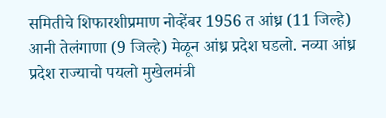समितीचे शिफारशीप्रमाण नोव्हेंबर 1956 त आंध्र (11 जिल्हे) आनी तेलंगाणा (9 जिल्हे) मेळून आंध्र प्रदेश घडलो. नव्या आंध्र प्रदेश राज्याचो पयलो मुखेलमंत्री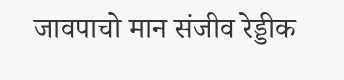जावपाचो मान संजीव रेड्डीक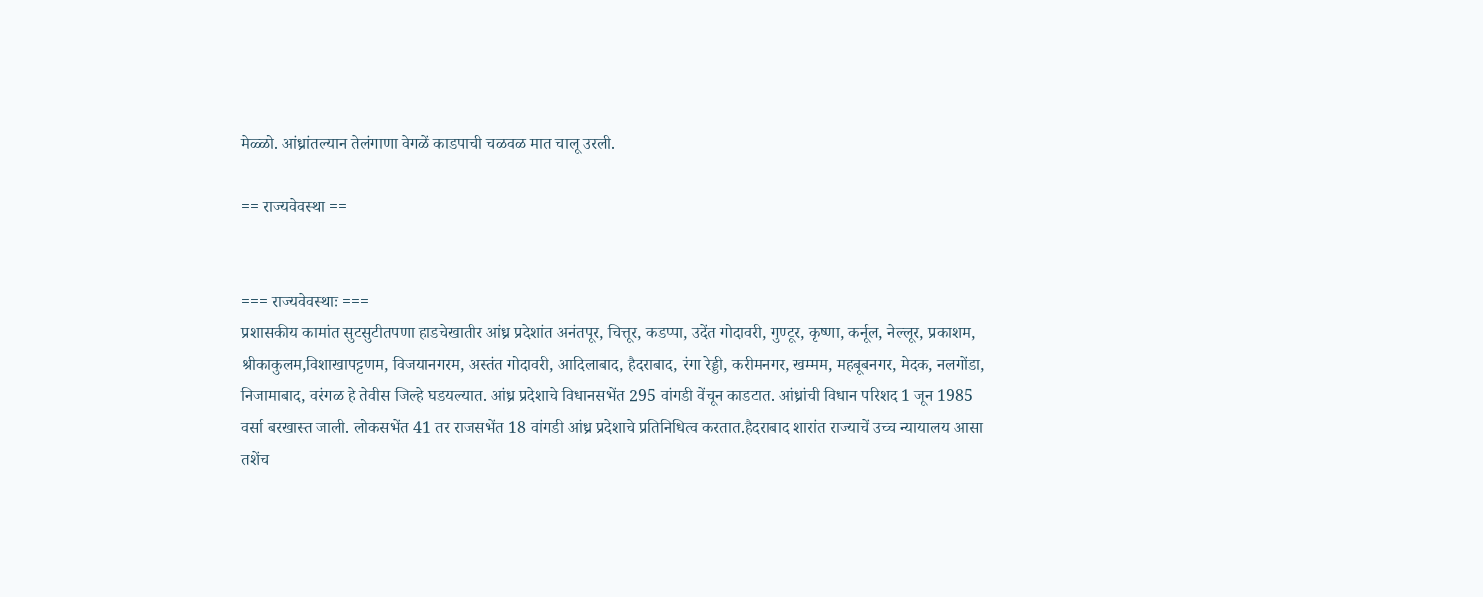मेळ्ळो. आंध्रांतल्यान तेलंगाणा वेगळें काडपाची चळवळ मात चालू उरली.

== राज्यवेवस्था ==


=== राज्यवेवस्थाः ===
प्रशासकीय कामांत सुटसुटीतपणा हाडचेखातीर आंध्र प्रदेशांत अनंतपूर, चित्तूर, कडप्पा, उदेंत गोदावरी, गुण्टूर, कृष्णा, कर्नूल, नेल्लूर, प्रकाशम, श्रीकाकुलम,विशाखापट्टणम, विजयानगरम, अस्तंत गोदावरी, आदिलाबाद, हैदराबाद, रंगा रेड्डी, करीमनगर, खम्मम, महबूबनगर, मेदक, नलगोंडा, निजामाबाद, वरंगळ हे तेवीस जिल्हे घडयल्यात. आंध्र प्रदेशाचे विधानसभेंत 295 वांगडी वेंचून काडटात. आंध्रांची विधान परिशद 1 जून 1985 वर्सा बरखास्त जाली. लोकसभेंत 41 तर राजसभेंत 18 वांगडी आंध्र प्रदेशाचे प्रतिनिधित्व करतात.हैदराबाद शारांत राज्याचें उच्च न्यायालय आसा तशेंच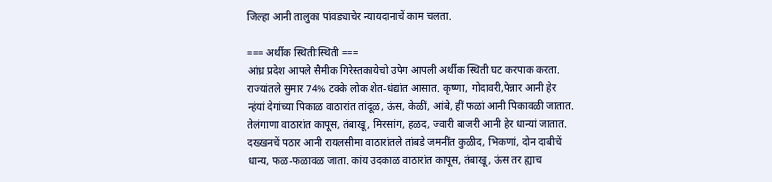जिल्हा आनी तालुका पांवड्याचेर न्यायदानाचें काम चलता.

=== अर्थीक स्थितीःस्थिती ===
आंध्र प्रदेश आपले सैमीक गिरेस्तकायेचो उपेग आपली अर्थीक स्थिती घट करपाक करता. राज्यांतले सुमार 74% टक्के लोक शेत-धंद्यांत आसात. कृष्णा, गोदावरी,पेन्नार आनी हेर न्हंयां देगांच्या पिकाळ वाठारांत तांदूळ, ऊंस, केळीं, आंबे, हीं फळां आनी पिकावळी जातात. तेलंगाणा वाठारांत कापूस, तंबाखू, मिरसांग, हळद, ज्वारी बाजरी आनी हेर धान्यां जातात. दख्खनचें पठार आनी रायलसीमा वाठारांतले तांबडे जमनींत कुळीद, भिकणां, दोन दाबीचें धान्य, फळ-फळावळ जाता. कांय उदकाळ वाठारांत कापूस, तंबाखू, ऊंस तर ह्याच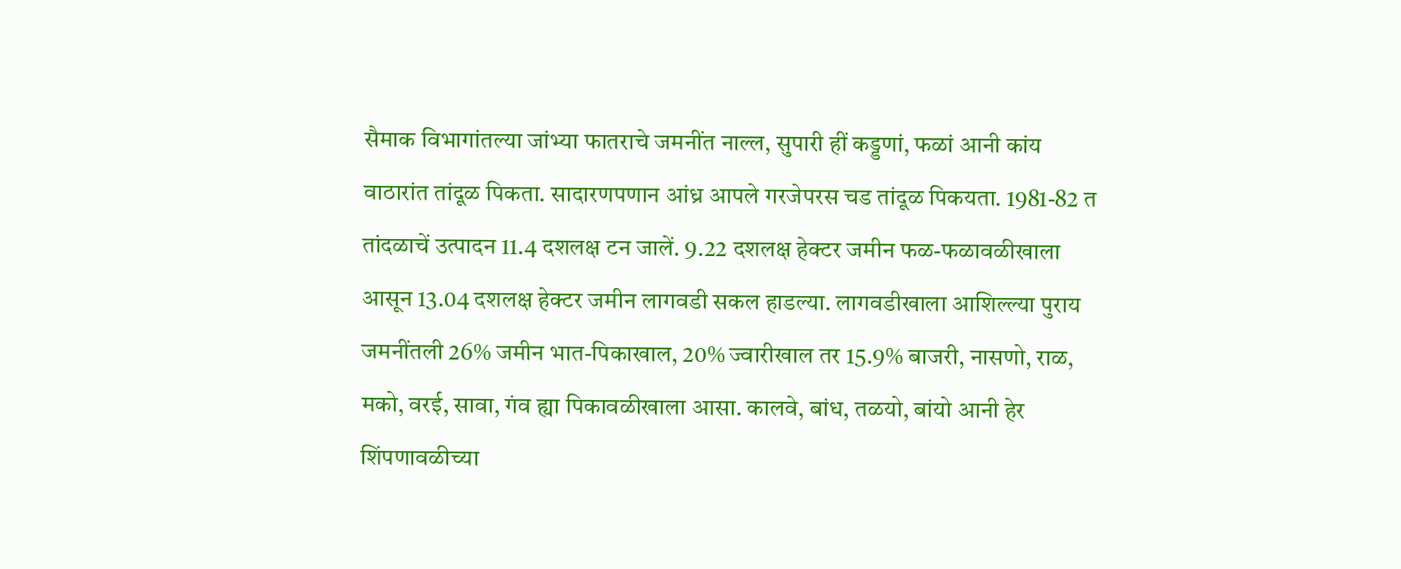सैमाक विभागांतल्या जांभ्या फातराचे जमनींत नाल्ल, सुपारी हीं कड्डणां, फळां आनी कांय वाठारांत तांदूळ पिकता. सादारणपणान आंध्र आपले गरजेपरस चड तांदूळ पिकयता. 1981-82 त तांदळाचें उत्पादन 11.4 दशलक्ष टन जालें. 9.22 दशलक्ष हेक्टर जमीन फळ-फळावळीखाला आसून 13.04 दशलक्ष हेक्टर जमीन लागवडी सकल हाडल्या. लागवडीखाला आशिल्ल्या पुराय जमनींतली 26% जमीन भात-पिकाखाल, 20% ज्वारीखाल तर 15.9% बाजरी, नासणो, राळ, मको, वरई, सावा, गंव ह्या पिकावळीखाला आसा. कालवे, बांध, तळयो, बांयो आनी हेर शिंपणावळीच्या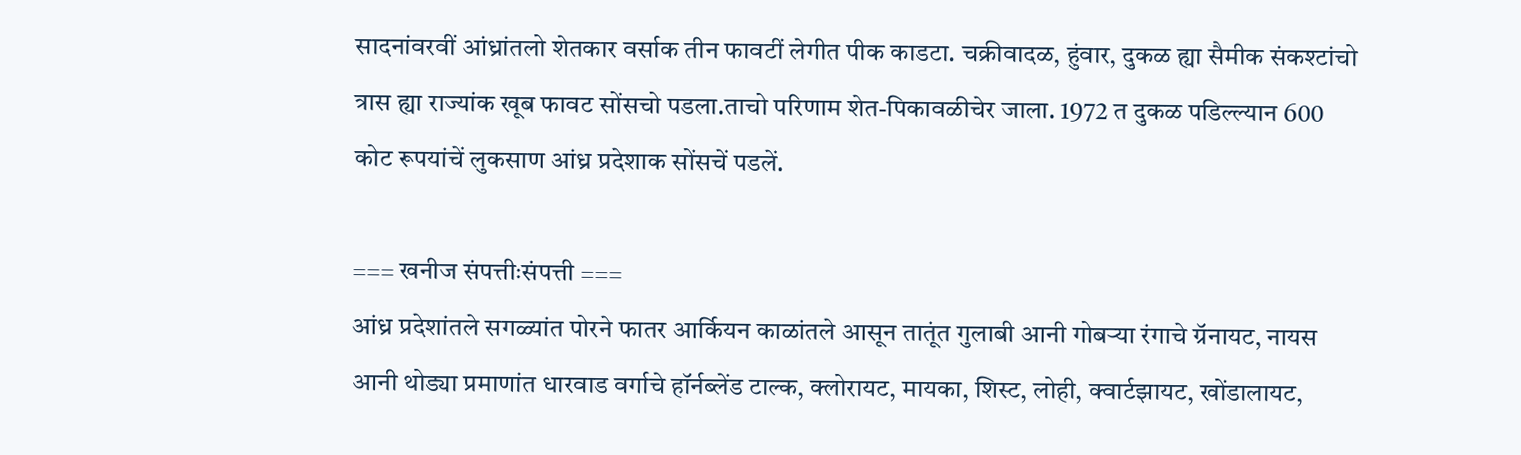सादनांवरवीं आंध्रांतलो शेतकार वर्साक तीन फावटीं लेगीत पीक काडटा. चक्रीवादळ, हुंवार, दुकळ ह्या सैमीक संकश्टांचो त्रास ह्या राज्यांक खूब फावट सोंसचो पडला.ताचो परिणाम शेत-पिकावळीचेर जाला. 1972 त दुकळ पडिल्ल्यान 600 कोट रूपयांचें लुकसाण आंध्र प्रदेशाक सोंसचें पडलें.

=== खनीज संपत्तीःसंपत्ती ===
आंध्र प्रदेशांतले सगळ्यांत पोरने फातर आर्कियन काळांतले आसून तातूंत गुलाबी आनी गोबऱ्या रंगाचे ग्रॅनायट, नायस आनी थोड्या प्रमाणांत धारवाड वर्गाचे हॉर्नब्लेंड टाल्क, क्लोरायट, मायका, शिस्ट, लोही, क्वार्टझायट, खोंडालायट,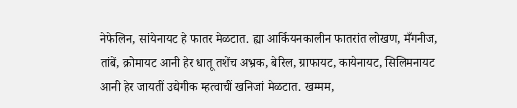नेफेलिन, सांयेनायट हे फातर मेळटात. ह्या आर्कियनकालीन फातरांत लोखण, मँगनीज, तांबें, क्रोमायट आनी हेर धातू तशेंच अभ्रक, बेरिल, ग्राफायट, कायेनायट, सिलिमनायट आनी हेर जायतीं उद्येगीक म्हत्वाचीं खनिजां मेळटात. खम्मम,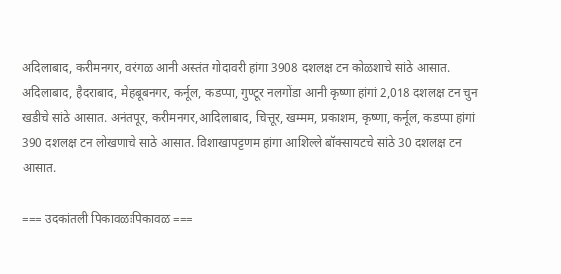अदिलाबाद, करीमनगर, वरंगळ आनी अस्तंत गोदावरी हांगा 3908 दशलक्ष टन कोळशाचे सांठे आसात. अदिलाबाद, हैदराबाद, मेहबूबनगर, कर्नूल, कडप्पा, गुण्टूर नलगोंडा आनी कृष्णा हांगां 2,018 दशलक्ष टन चुन खडीचे सांठे आसात. अनंतपूर, करीमनगर,आदिलाबाद, चित्तूर, खम्मम, प्रकाशम, कृष्णा, कर्नूल, कडप्पा हांगां 390 दशलक्ष टन लोखणाचे साठे आसात. विशाखापट्टणम हांगा आशिल्ले बॉक्सायटचे सांठे 30 दशलक्ष टन आसात.

=== उदकांतली पिकावळःपिकावळ ===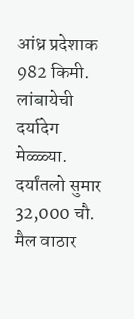आंध्र प्रदेशाक 982 किमी. लांबायेची दर्यादेग मेळ्ळ्या. दर्यांतलो सुमार 32,000 चौ. मैल वाठार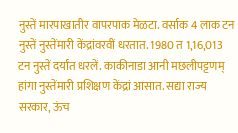नुस्तें मारपाखातीर वापरपाक मेळटा. वर्साक 4 लाक टन नुस्तें नुस्तेंमारी केंद्रांवरवीं धरतात. 1980 त 1,16,013 टन नुस्तें दर्यांत धरलें. काकीनाडा आनी मछलीपट्टणम् हांगा नुस्तेंमारी प्रशिक्षण केंद्रां आसात. सद्या राज्य सरकार, ऊंच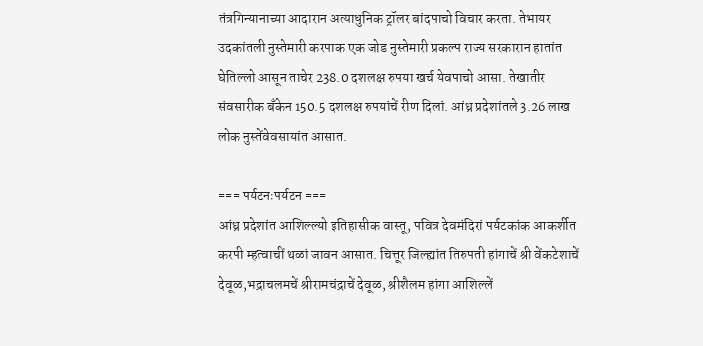तंत्रगिन्यानाच्या आदारान अत्याधुनिक ट्रॉलर बांदपाचो विचार करता. तेभायर उदकांतली नुस्तेमारी करपाक एक जोड नुस्तेमारी प्रकल्प राज्य सरकारान हातांत घेतिल्लो आसून ताचेर 238.0 दशलक्ष रुपया खर्च येवपाचो आसा. तेखातीर संवसारीक बँकेन 150.5 दशलक्ष रुपयांचें रीण दिलां. आंध्र प्रदेशांतले 3.26 लाख लोक नुस्तेंवेवसायांत आसात.

=== पर्यटनःपर्यटन ===
आंध्र प्रदेशांत आशिल्ल्यो इतिहासीक वास्तू, पवित्र देवमंदिरां पर्यटकांक आकर्शीत करपी म्हत्वाचीं थळां जावन आसात. चित्तूर जिल्ह्यांत तिरुपती हांगाचें श्री वेंकटेशाचें देवूळ,भद्राचलमचें श्रीरामचंद्राचें देवूळ, श्रीशैलम हांगा आशिल्लें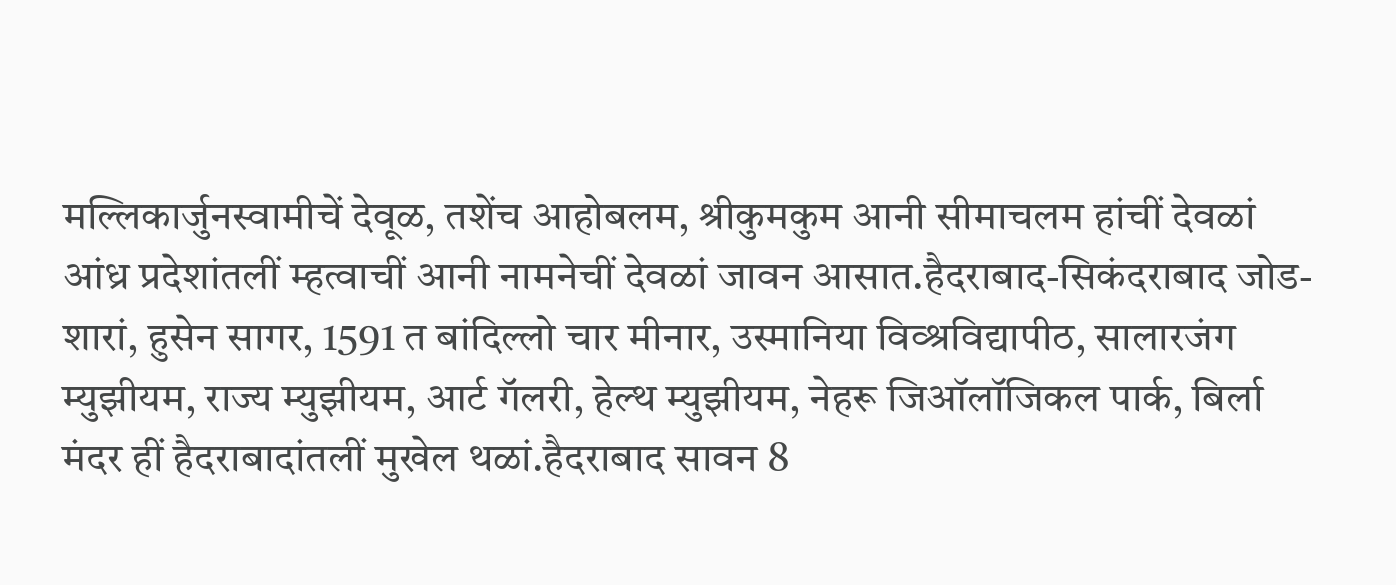मल्लिकार्जुनस्वामीचें देवूळ, तशेंच आहोबलम, श्रीकुमकुम आनी सीमाचलम हांचीं देवळां आंध्र प्रदेशांतलीं म्हत्वाचीं आनी नामनेचीं देवळां जावन आसात.हैदराबाद-सिकंदराबाद जोड-शारां, हुसेन सागर, 1591 त बांदिल्लो चार मीनार, उस्मानिया विव्श्रविद्यापीठ, सालारजंग म्युझीयम, राज्य म्युझीयम, आर्ट गॅलरी, हेल्थ म्युझीयम, नेहरू जिऑलॉजिकल पार्क, बिर्ला मंदर हीं हैदराबादांतलीं मुखेल थळां.हैदराबाद सावन 8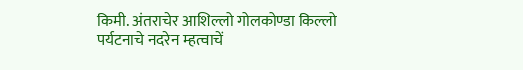किमी. अंतराचेर आशिल्लो गोलकोण्डा किल्लो पर्यटनाचे नदरेन म्हत्वाचें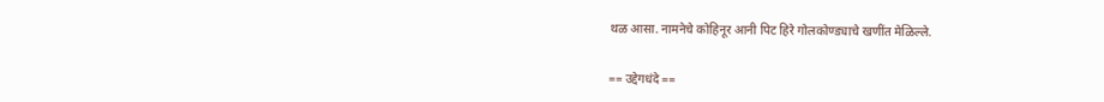थळ आसा. नामनेचे कोहिनूर आनी पिट हिरे गोलकोण्ड्याचे खणींत मेळिल्ले.

== उद्देगधंदे ==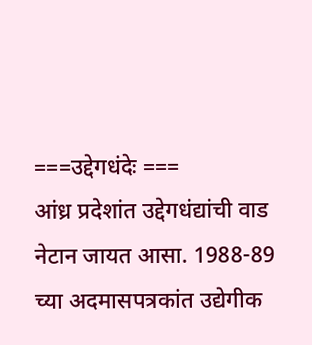===उद्देगधंदेः ===
आंध्र प्रदेशांत उद्देगधंद्यांची वाड नेटान जायत आसा. 1988-89 च्या अदमासपत्रकांत उद्येगीक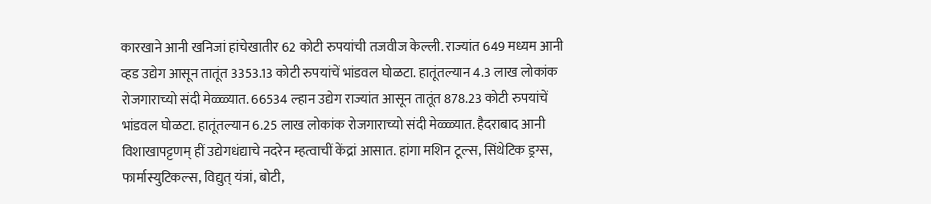कारखाने आनी खनिजां हांचेखातीर 62 कोटी रुपयांची तजवीज केल्ली. राज्यांत 649 मध्यम आनी व्हड उद्येग आसून तातूंत 3353.13 कोटी रुपयांचें भांडवल घोळटा. हातूंतल्यान 4.3 लाख लोकांक रोजगाराच्यो संदी मेळ्ळ्यात. 66534 ल्हान उद्येग राज्यांत आसून तातूंत 878.23 कोटी रुपयांचें भांडवल घोळटा. हातूंतल्यान 6.25 लाख लोकांक रोजगाराच्यो संदी मेळ्ळ्यात. हैदराबाद आनी विशाखापट्टणम् हीं उद्येगधंद्याचे नदरेन म्हत्वाचीं केंद्रां आसात. हांगा मशिन टूल्स, सिंथेटिक ड्रग्स, फार्मास्युटिकल्स, विद्युत् यंत्रां, बोटी,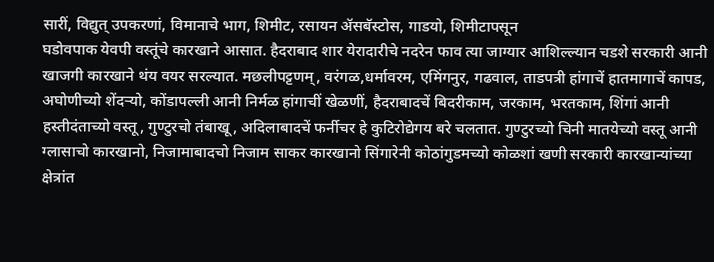सारीं, विद्युत् उपकरणां, विमानाचे भाग, शिमीट, रसायन ॲसबॅस्टोस, गाडयो, शिमीटापसून
घडोवपाक येवपी वस्तूंचे कारखाने आसात. हैदराबाद शार येरादारीचे नदरेन फाव त्या जाग्यार आशिल्ल्यान चडशे सरकारी आनी खाजगी कारखाने थंय वयर सरल्यात. मछलीपट्टणम्, वरंगळ,धर्मावरम, एमिंगनुर, गढवाल, ताडपत्री हांगाचें हातमागाचें कापड, अघोणीच्यो शेंदऱ्यो, कोंडापल्ली आनी निर्मळ हांगाचीं खेळणीं, हैदराबादचें बिदरीकाम, जरकाम, भरतकाम, शिंगां आनी हस्तीदंताच्यो वस्तू, गुण्टुरचो तंबाखू, अदिलाबादचें फर्नीचर हे कुटिरोद्येगय बरे चलतात. गुण्टुरच्यो चिनी मातयेच्यो वस्तू आनी ग्लासाचो कारखानो, निजामाबादचो निजाम साकर कारखानो सिंगारेनी कोठांगुडमच्यो कोळशां खणी सरकारी कारखान्यांच्या क्षेत्रांत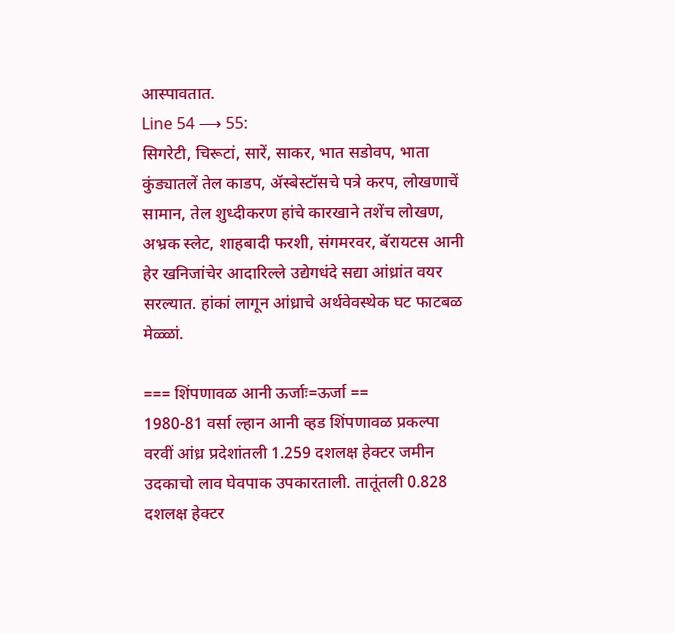आस्पावतात.
Line 54 ⟶ 55:
सिगरेटी, चिरूटां, सारें, साकर, भात सडोवप, भाता कुंड्यातलें तेल काडप, ॲस्बेस्टॉसचे पत्रे करप, लोखणाचें सामान, तेल शुध्दीकरण हांचे कारखाने तशेंच लोखण, अभ्रक स्लेट, शाहबादी फरशी, संगमरवर, बॅरायटस आनी हेर खनिजांचेर आदारिल्ले उद्येगधंदे सद्या आंध्रांत वयर सरल्यात. हांकां लागून आंध्राचे अर्थवेवस्थेक घट फाटबळ मेळ्ळां.

=== शिंपणावळ आनी ऊर्जाः=ऊर्जा ==
1980-81 वर्सा ल्हान आनी व्हड शिंपणावळ प्रकल्पा वरवीं आंध्र प्रदेशांतली 1.259 दशलक्ष हेक्टर जमीन उदकाचो लाव घेवपाक उपकारताली. तातूंतली 0.828 दशलक्ष हेक्टर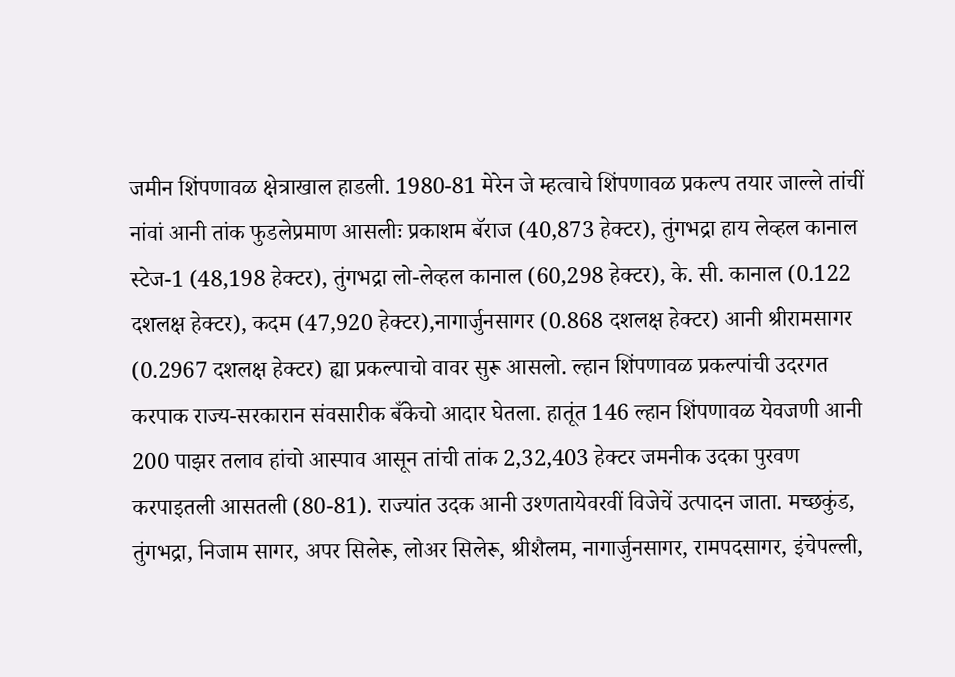जमीन शिंपणावळ क्षेत्राखाल हाडली. 1980-81 मेरेन जे म्हत्वाचे शिंपणावळ प्रकल्प तयार जाल्ले तांचीं नांवां आनी तांक फुडलेप्रमाण आसलीः प्रकाशम बॅराज (40,873 हेक्टर), तुंगभद्रा हाय लेव्हल कानाल स्टेज-1 (48,198 हेक्टर), तुंगभद्रा लो-लेव्हल कानाल (60,298 हेक्टर), के. सी. कानाल (0.122 दशलक्ष हेक्टर), कदम (47,920 हेक्टर),नागार्जुनसागर (0.868 दशलक्ष हेक्टर) आनी श्रीरामसागर (0.2967 दशलक्ष हेक्टर) ह्या प्रकल्पाचो वावर सुरू आसलो. ल्हान शिंपणावळ प्रकल्पांची उदरगत करपाक राज्य-सरकारान संवसारीक बँकेचो आदार घेतला. हातूंत 146 ल्हान शिंपणावळ येवजणी आनी 200 पाझर तलाव हांचो आस्पाव आसून तांची तांक 2,32,403 हेक्टर जमनीक उदका पुरवण करपाइतली आसतली (80-81). राज्यांत उदक आनी उश्णतायेवरवीं विजेचें उत्पादन जाता. मच्छकुंड, तुंगभद्रा, निजाम सागर, अपर सिलेरू, लोअर सिलेरू, श्रीशैलम, नागार्जुनसागर, रामपदसागर, इंचेपल्ली,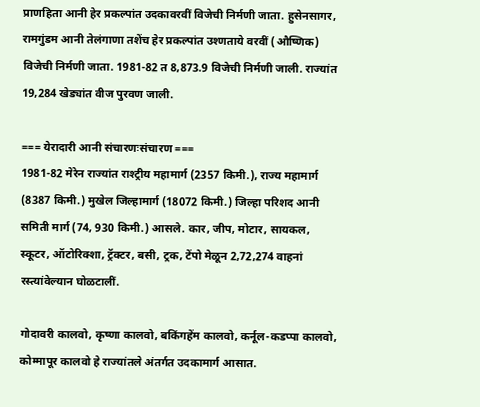प्राणहिता आनी हेर प्रकल्पांत उदकावरवीं विजेची निर्मणी जाता. हुसेनसागर, रामगुंडम आनी तेलंगाणा तशेंच हेर प्रकल्पांत उश्णताये वरवीं (औष्णिक) विजेची निर्मणी जाता. 1981-82 त 8,873.9 विजेची निर्मणी जाली. राज्यांत 19,284 खेड्यांत वीज पुरवण जाली.

=== येरादारी आनी संचारणःसंचारण ===
1981-82 मेरेन राज्यांत राश्ट्रीय महामार्ग (2357 किमी.), राज्य महामार्ग (8387 किमी.) मुखेल जिल्हामार्ग (18072 किमी.) जिल्हा परिशद आनी समिती मार्ग (74, 930 किमी.) आसले. कार, जीप, मोटार, सायकल, स्कूटर, ऑटोरिक्शा, ट्रॅक्टर, बसी, ट्रक, टेंपो मेळून 2,72,274 वाहनां रस्त्यांवेल्यान घोळटालीं.

गोदावरी कालवो, कृष्णा कालवो, बकिंगहेंम कालवो, कर्नूल-कडप्पा कालवो, कोम्मापूर कालवो हे राज्यांतले अंतर्गत उदकामार्ग आसात.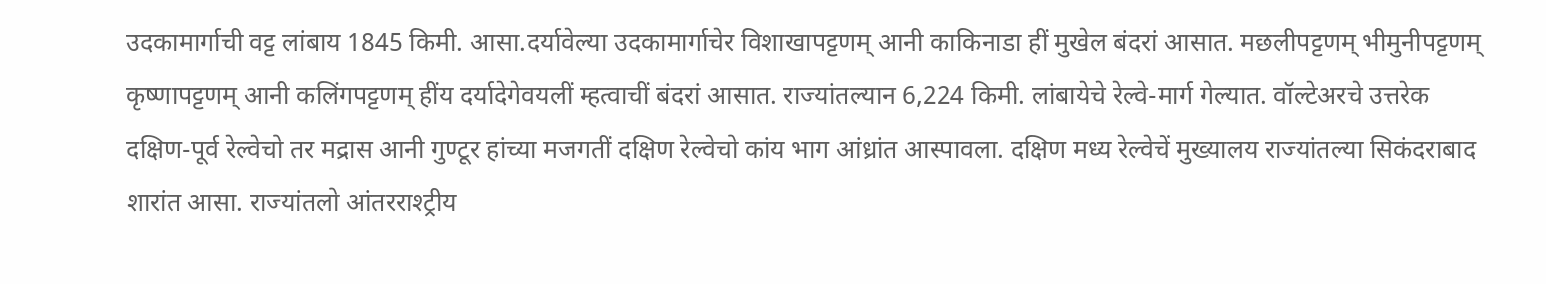उदकामार्गाची वट्ट लांबाय 1845 किमी. आसा.दर्यावेल्या उदकामार्गाचेर विशाखापट्टणम् आनी काकिनाडा हीं मुखेल बंदरां आसात. मछलीपट्टणम् भीमुनीपट्टणम् कृष्णापट्टणम् आनी कलिंगपट्टणम् हींय दर्यादेगेवयलीं म्हत्वाचीं बंदरां आसात. राज्यांतल्यान 6,224 किमी. लांबायेचे रेल्वे-मार्ग गेल्यात. वॉल्टेअरचे उत्तरेक दक्षिण-पूर्व रेल्वेचो तर मद्रास आनी गुण्टूर हांच्या मजगतीं दक्षिण रेल्वेचो कांय भाग आंध्रांत आस्पावला. दक्षिण मध्य रेल्वेचें मुख्यालय राज्यांतल्या सिकंदराबाद शारांत आसा. राज्यांतलो आंतरराश्ट्रीय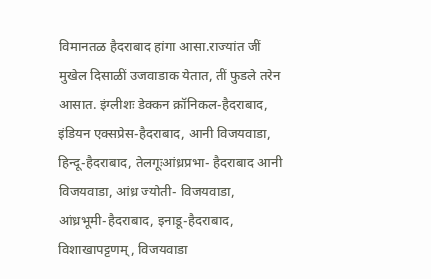विमानतळ हैदराबाद हांगा आसा.राज्यांत जीं मुखेल दिसाळीं उजवाडाक येतात, तीं फुडले तरेन आसात. इंग्लीशः डेक्कन क्रॉनिकल-हैदराबाद, इंडियन एक्सप्रेस-हैदराबाद, आनी विजयवाडा, हिन्दू-हैदराबाद, तेलगूःआंध्रप्रभा- हैदराबाद आनी विजयवाडा, आंध्र ज्योती- विजयवाडा, आंध्रभूमी-हैदराबाद, इनाडू-हैदराबाद, विशाखापट्टणम्, विजयवाडा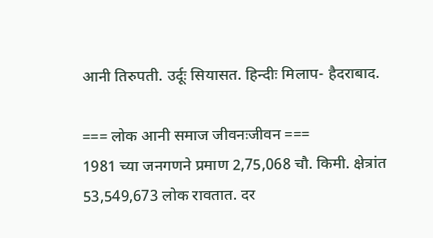आनी तिरुपती. उर्दूः सियासत. हिन्दीः मिलाप- हैदराबाद.

=== लोक आनी समाज जीवनःजीवन ===
1981 च्या जनगणने प्रमाण 2,75,068 चौ. किमी. क्षेत्रांत 53,549,673 लोक रावतात. दर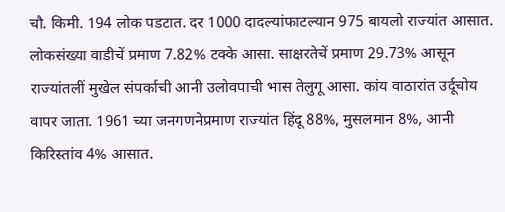चौ. किमी. 194 लोक पडटात. दर 1000 दादल्यांफाटल्यान 975 बायलो राज्यांत आसात. लोकसंख्या वाडीचें प्रमाण 7.82% टक्के आसा. साक्षरतेचें प्रमाण 29.73% आसून राज्यांतलीं मुखेल संपर्काची आनी उलोवपाची भास तेलुगू आसा. कांय वाठारांत उर्दूचोय वापर जाता. 1961 च्या जनगणनेप्रमाण राज्यांत हिंदू 88%, मुसलमान 8%, आनी किरिस्तांव 4% आसात.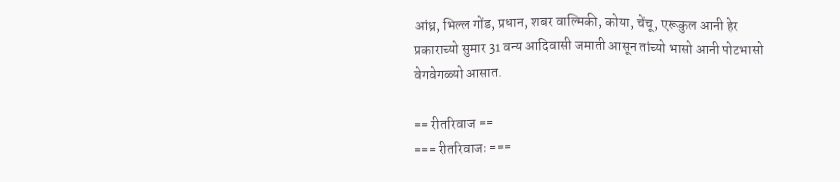आंध्र, भिल्ल गोंड, प्रधान, शबर वाल्मिकी, कोया, चेंचू, एरूकुल आनी हेर प्रकाराच्यो सुमार 31 वन्य आदिवासी जमाती आसून तांच्यो भासो आनी पोटभासो वेगवेगळ्यो आसात.

== रीतरिवाज ==
=== रीतरिवाजः ===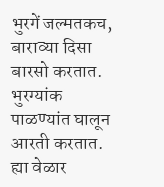भुरगें जल्मतकच, बाराव्या दिसा बारसो करतात. भुरग्यांक पाळण्यांत घालून आरती करतात. ह्या वेळार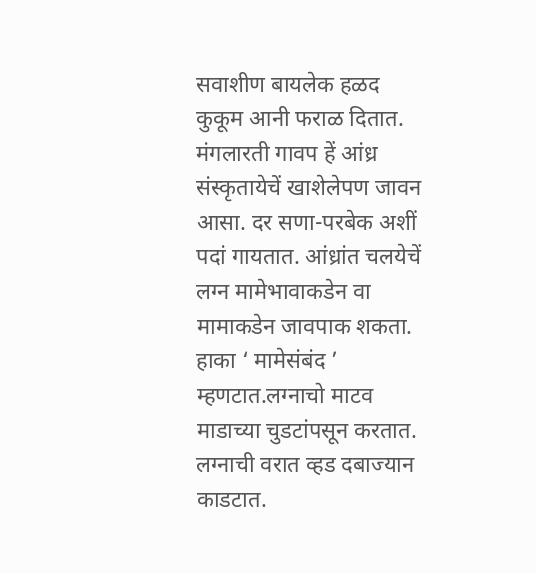सवाशीण बायलेक हळद कुकूम आनी फराळ दितात. मंगलारती गावप हें आंध्र संस्कृतायेचें खाशेलेपण जावन आसा. दर सणा-परबेक अशीं पदां गायतात. आंध्रांत चलयेचें लग्न मामेभावाकडेन वा मामाकडेन जावपाक शकता. हाका ‘ मामेसंबंद ’ म्हणटात.लग्नाचो माटव माडाच्या चुडटांपसून करतात. लग्नाची वरात व्हड दबाज्यान काडटात.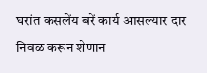घरांत कसलेंय बरें कार्य आसल्यार दार निवळ करून शेणान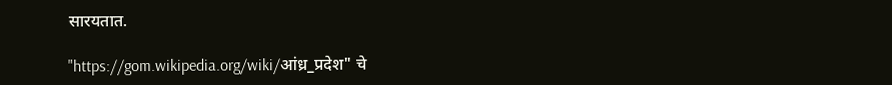सारयतात.

"https://gom.wikipedia.org/wiki/आंध्र_प्रदेश" चे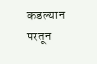कडल्यान परतून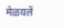मेळयलें